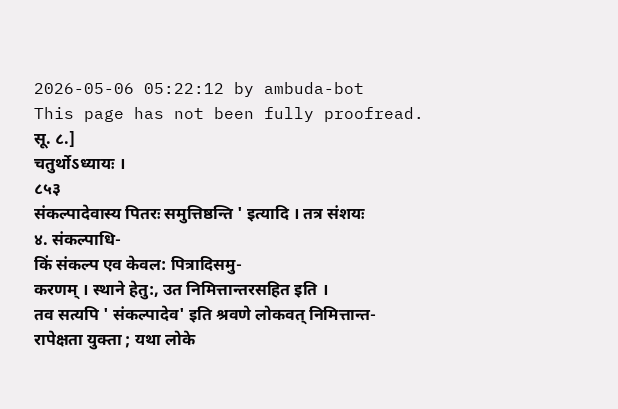2026-05-06 05:22:12 by ambuda-bot
This page has not been fully proofread.
सू. ८.]
चतुर्थोऽध्यायः ।
८५३
संकल्पादेवास्य पितरः समुत्तिष्ठन्ति ' इत्यादि । तत्र संशयः
४. संकल्पाधि-
किं संकल्प एव केवल: पित्रादिसमु-
करणम् । स्थाने हेतु:, उत निमित्तान्तरसहित इति ।
तव सत्यपि ' संकल्पादेव' इति श्रवणे लोकवत् निमित्तान्त-
रापेक्षता युक्ता ; यथा लोके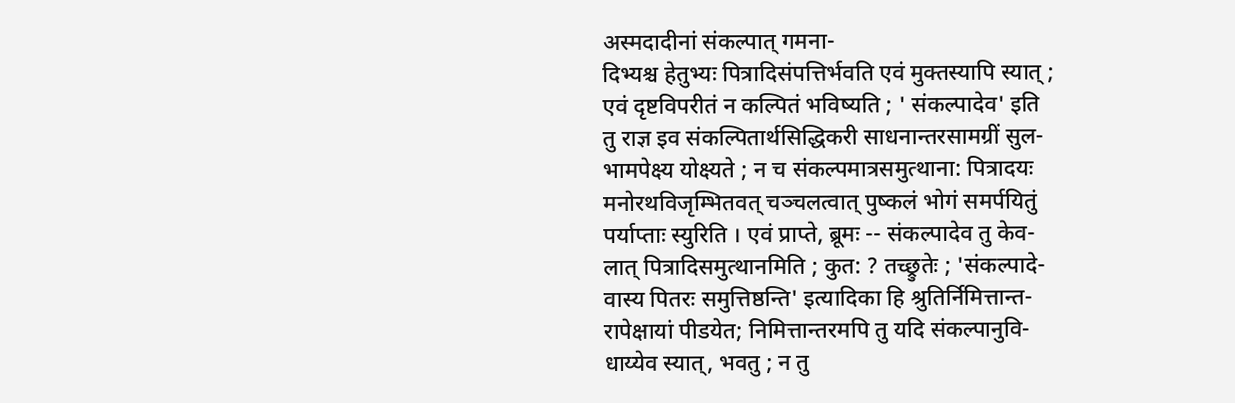अस्मदादीनां संकल्पात् गमना-
दिभ्यश्च हेतुभ्यः पित्रादिसंपत्तिर्भवति एवं मुक्तस्यापि स्यात् ;
एवं दृष्टविपरीतं न कल्पितं भविष्यति ; ' संकल्पादेव' इति
तु राज्ञ इव संकल्पितार्थसिद्धिकरी साधनान्तरसामग्रीं सुल-
भामपेक्ष्य योक्ष्यते ; न च संकल्पमात्रसमुत्थाना: पित्रादयः
मनोरथविजृम्भितवत् चञ्चलत्वात् पुष्कलं भोगं समर्पयितुं
पर्याप्ताः स्युरिति । एवं प्राप्ते, ब्रूमः -- संकल्पादेव तु केव-
लात् पित्रादिसमुत्थानमिति ; कुत: ? तच्छ्रुतेः ; 'संकल्पादे-
वास्य पितरः समुत्तिष्ठन्ति' इत्यादिका हि श्रुतिर्निमित्तान्त-
रापेक्षायां पीडयेत; निमित्तान्तरमपि तु यदि संकल्पानुवि-
धाय्येव स्यात्, भवतु ; न तु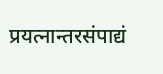प्रयत्नान्तरसंपाद्यं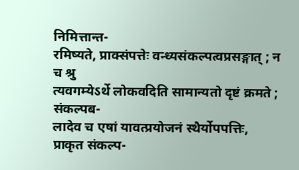निमित्तान्त-
रमिष्यते, प्राक्संपत्तेः वन्ध्यसंकल्पत्वप्रसङ्गात् ; न च श्रु
त्यवगम्येऽर्थे लोकवदिति सामान्यतो दृष्टं क्रमते ; संकल्पब-
लादेव च एषां यावत्प्रयोजनं स्थैर्योपपत्तिः, प्राकृत संकल्प-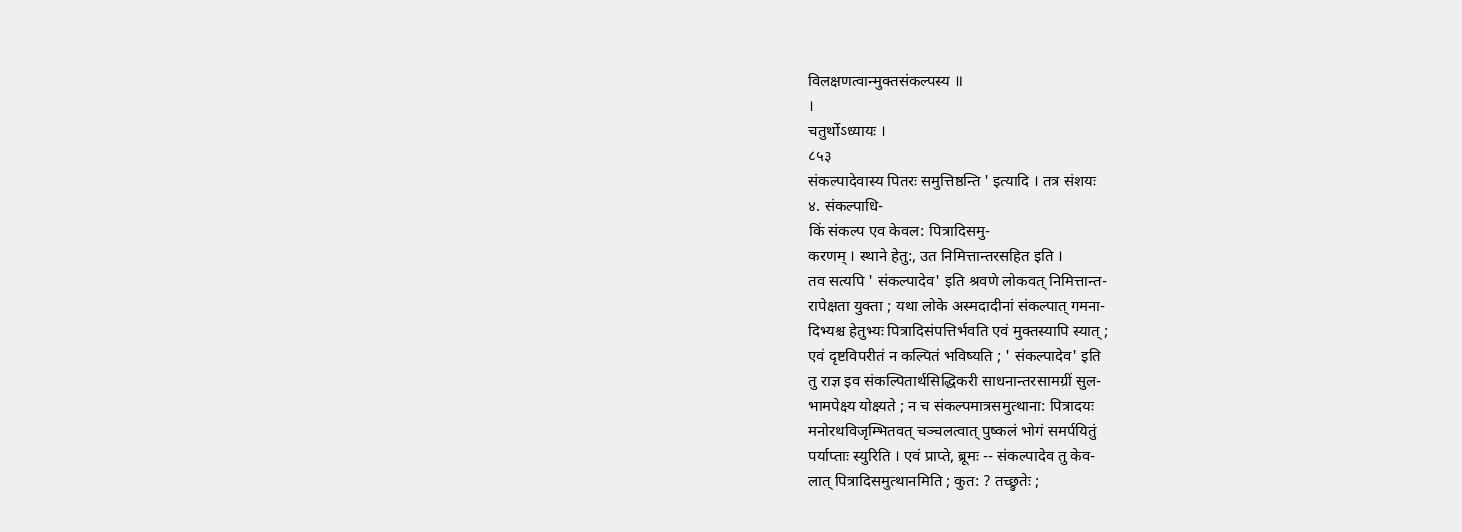विलक्षणत्वान्मुक्तसंकल्पस्य ॥
।
चतुर्थोऽध्यायः ।
८५३
संकल्पादेवास्य पितरः समुत्तिष्ठन्ति ' इत्यादि । तत्र संशयः
४. संकल्पाधि-
किं संकल्प एव केवल: पित्रादिसमु-
करणम् । स्थाने हेतु:, उत निमित्तान्तरसहित इति ।
तव सत्यपि ' संकल्पादेव' इति श्रवणे लोकवत् निमित्तान्त-
रापेक्षता युक्ता ; यथा लोके अस्मदादीनां संकल्पात् गमना-
दिभ्यश्च हेतुभ्यः पित्रादिसंपत्तिर्भवति एवं मुक्तस्यापि स्यात् ;
एवं दृष्टविपरीतं न कल्पितं भविष्यति ; ' संकल्पादेव' इति
तु राज्ञ इव संकल्पितार्थसिद्धिकरी साधनान्तरसामग्रीं सुल-
भामपेक्ष्य योक्ष्यते ; न च संकल्पमात्रसमुत्थाना: पित्रादयः
मनोरथविजृम्भितवत् चञ्चलत्वात् पुष्कलं भोगं समर्पयितुं
पर्याप्ताः स्युरिति । एवं प्राप्ते, ब्रूमः -- संकल्पादेव तु केव-
लात् पित्रादिसमुत्थानमिति ; कुत: ? तच्छ्रुतेः ;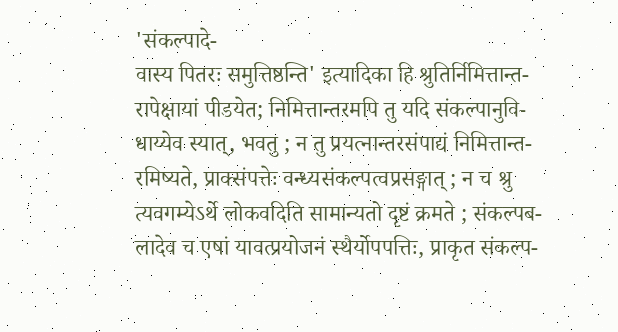'संकल्पादे-
वास्य पितरः समुत्तिष्ठन्ति' इत्यादिका हि श्रुतिर्निमित्तान्त-
रापेक्षायां पीडयेत; निमित्तान्तरमपि तु यदि संकल्पानुवि-
धाय्येव स्यात्, भवतु ; न तु प्रयत्नान्तरसंपाद्यं निमित्तान्त-
रमिष्यते, प्राक्संपत्तेः वन्ध्यसंकल्पत्वप्रसङ्गात् ; न च श्रु
त्यवगम्येऽर्थे लोकवदिति सामान्यतो दृष्टं क्रमते ; संकल्पब-
लादेव च एषां यावत्प्रयोजनं स्थैर्योपपत्तिः, प्राकृत संकल्प-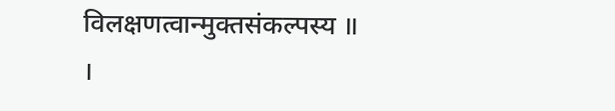विलक्षणत्वान्मुक्तसंकल्पस्य ॥
।